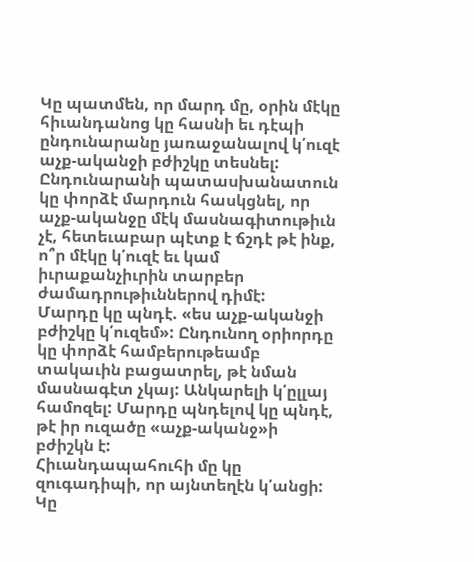Կը պատմեն, որ մարդ մը, օրին մէկը հիւանդանոց կը հասնի եւ դէպի ընդունարանը յառաջանալով կ՛ուզէ աչք-ականջի բժիշկը տեսնել:
Ընդունարանի պատասխանատուն կը փորձէ մարդուն հասկցնել, որ աչք-ականջը մէկ մասնագիտութիւն չէ, հետեւաբար պէտք է ճշդէ թէ ինք, ո՞ր մէկը կ՛ուզէ եւ կամ իւրաքանչիւրին տարբեր ժամադրութիւններով դիմէ:
Մարդը կը պնդէ. «ես աչք-ականջի բժիշկը կ՛ուզեմ»: Ընդունող օրիորդը կը փորձէ համբերութեամբ տակաւին բացատրել, թէ նման մասնագէտ չկայ: Անկարելի կ՛ըլլայ համոզել: Մարդը պնդելով կը պնդէ, թէ իր ուզածը «աչք-ականջ»ի բժիշկն է:
Հիւանդապահուհի մը կը զուգադիպի, որ այնտեղէն կ՛անցի: Կը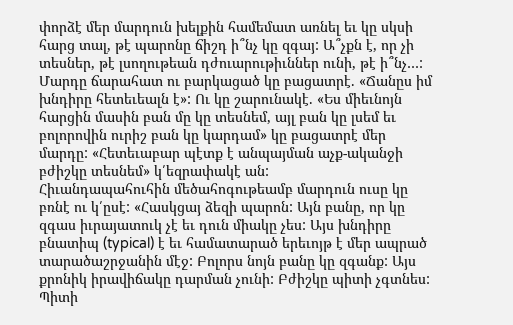փորձէ մեր մարդուն խելքին համեմատ առնել եւ կը սկսի հարց տալ, թէ պարոնը ճիշդ ի՞նչ կը զգայ: Ա՞չքն է, որ չի տեսներ, թէ լսողութեան դժուարութիւններ ունի, թէ ի՞նչ…:
Մարդը ճարահատ ու բարկացած կը բացատրէ. «Ճանըս իմ խնդիրը հետեւեալն է»: Ու կը շարունակէ. «Ես միեւնոյն հարցին մասին բան մը կը տեսնեմ, այլ բան կը լսեմ եւ բոլորովին ուրիշ բան կը կարդամ» կը բացատրէ մեր մարդը: «Հետեւաբար պէտք է անպայման աչք-ականջի բժիշկը տեսնեմ» կ՛եզրափակէ ան:
Հիւանդապահուհին մեծահոգութեամբ մարդուն ուսը կը բռնէ ու կ՛ըսէ: «Հասկցայ ձեզի պարոն: Այն բանը, որ կը զգաս իւրայատուկ չէ եւ դուն միակը չես: Այս խնդիրը բնատիպ (typical) է եւ համատարած երեւոյթ է մեր ապրած տարածաշրջանին մէջ: Բոլորս նոյն բանը կը զգանք: Այս քրոնիկ իրավիճակը դարման չունի: Բժիշկը պիտի չգտնես: Պիտի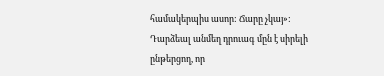համակերպիս ասոր: Ճարը չկայ»:
Դարձեալ անմեղ դրուագ մըն է սիրելի ընթերցող, որ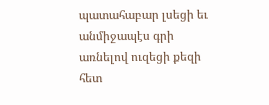պատահաբար լսեցի եւ անմիջապէս գրի առնելով ուզեցի քեզի հետ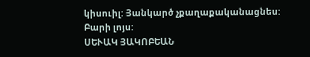կիսուիլ: Յանկարծ չքաղաքականացնես:
Բարի լոյս:
ՍԵՒԱԿ ՅԱԿՈԲԵԱՆ